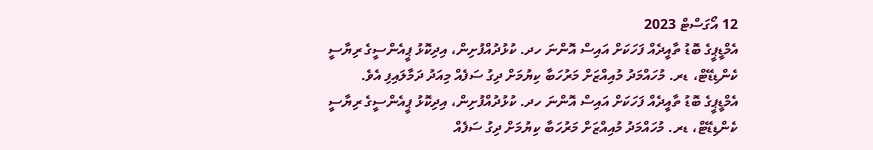12 އޯގަސްޓް 2023
އެމްޑީޕީގެ ބޮޑު ތާއީދެއް ފަހަކަށް އައިސް އޮންނަ ހދ. ކުޅުދުއްފުށިން، އިދިކޮޅު ޕީއެންސީގެ ރިޔާސީ ކެންޑިޑޭޓް، ޑރ. މުހައްމަދު މުއިއްޒަށް މަރުހަބާ ކިޔުމަށް ދިގު ސަފެއް މިއަދު ދަމާލައިފި އެވެ.
އެމްޑީޕީގެ ބޮޑު ތާއީދެއް ފަހަކަށް އައިސް އޮންނަ ހދ. ކުޅުދުއްފުށިން، އިދިކޮޅު ޕީއެންސީގެ ރިޔާސީ ކެންޑިޑޭޓް، ޑރ. މުހައްމަދު މުއިއްޒަށް މަރުހަބާ ކިޔުމަށް ދިގު ސަފެއް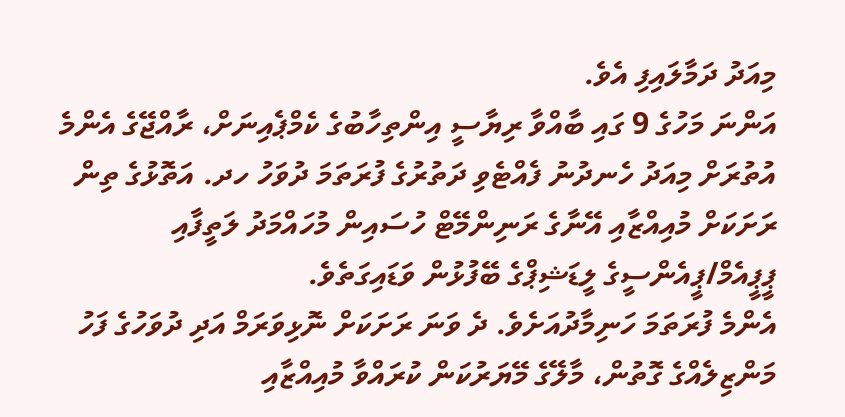މިއަދު ދަމާލައިފި އެވެ.
އަންނަ މަހުގެ 9 ގައި ބާއްވާ ރިޔާސީ އިންތިހާބުގެ ކެމްޕެއިނަށް، ރާއްޖޭގެ އެންމެ އުތުރަށް މިއަދު ހެނދުނު ފެއްޓެވި ދަތުރުގެ ފުރަތަމަ ދުވަހު ހދ. އަތޮޅުގެ ތިން ރަށަކަށް މުއިއްޒާއި އޭނާގެ ރަނިންމޭޓް ހުސައިން މުހައްމަދު ލަތީފާއި ޕީޕީއެމް/ޕީއެންސީގެ ލީޑަޝިޕްގެ ބޭފުޅުން ވަޑައިގަތެވެ.
އެންމެ ފުރަތަމަ ހަނިމާދުއަށެވެ. ދެ ވަނަ ރަށަކަށް ނޮޅިވަރަމް އަދި ދުވަހުގެ ފަހު މަންޒިލެއްގެ ގޮތުން، މާލޭގެ މޭޔަރުކަން ކުރައްވާ މުއިއްޒާއި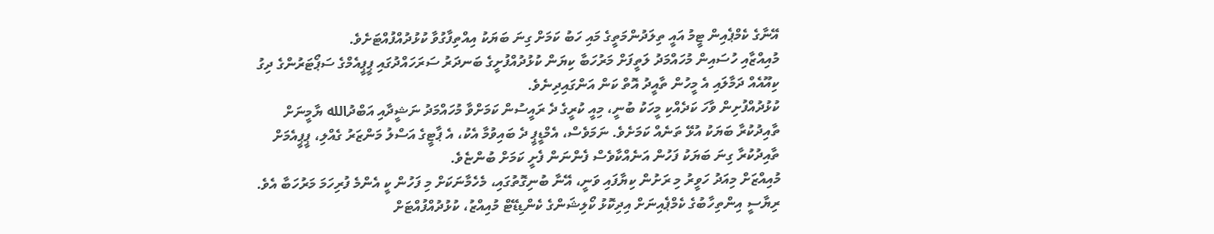އޭނާގެ ކެމްޕެއިން ޓީމު އައީ ތިލަދުންމަތީގެ މައި ހަބު ކަމަށް ގިނަ ބަޔަކު އިއްތިފާގުވާ ކުޅުދުއްފުއްޓަށެވެ.
މުއިއްޒާއި ހުސައިން މުހައްމަދު ލަތީފަށް މަރުހަބާ ކިޔަން ކުޅުދުއްފުށީގެ ބަނދަރު ސަރަހައްދުގައި ޕީޕީއެމްގެ ސަޕޯޓަރުންގެ ދިގު ކިއޫއެއް ދަމާލައި އެ މީހުން ތާއީދު އޮތް ކަން އަންގައިދިނެވެ.
ކުޅުދުއްފުށިން ވާހަ ކަދެއްކި މީހަކު ބުނީ، މިއީ ކުރީގެ ދެ ރައީސުން ކަމަށްވާ މުހައްމަދު ނަޝީދާއި އަބްދުالله ޔާމީނަށް ތާއިދުކުރާ ބަޔަކު އުޅޭ ތަނެއް ކަމަށެވެ. ނަމަވެސް، އެމްޑީޕީ ދެ ބައިވުމާ އެކު، އެ ޕާޓީގެ އަސްލު މަންޒަރު ގެއްލި، ޕީޕީއެމަށް ތާއިދުކުރާ ގިނަ ބަޔަކު ފަހުން އަނެއްކާވެސް ފެންނަން ފެށީ ކަމަށް ބުންޏެވެ.
މުއިއްޒަށް މިއަދު ހަވީރު މި ރަށުން ކިޔާފައި ވަނީ، އޭނާ ބުނިގޮތުގައި، މެހެމާނަކަށް މި ފަހުން ކީ އެންމެ ފުރިހަމަ މަރުހަބާ އެވެ.
ރިޔާސީ އިންތިހާބުގެ ކެމްޕެއިނަށް އިދިކޮޅު ކޯލިޝަންގެ ކެންޑިޑޭޓް މުއިއްޒު، ކުޅުދުއްފުއްޓަށް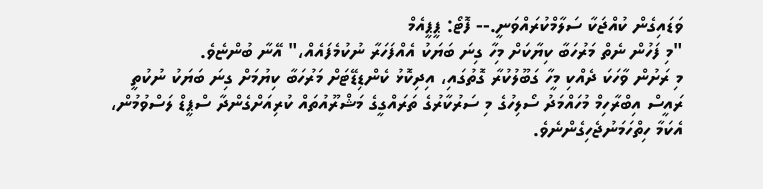ވަޑައިގެން ކުއްޖަކާ ސަލާމްކުރައްވަނީ.-- ފޮޓޯ: ޕީޕީއެމް
"މި ފަހުން ނެތް މަރުހަބާ ކިޔާކަށް މިހާ ގިނަ ބަޔަކު އެއްފަހަރާ ނުކުމެފައެއް،" އޭނާ ބުންޏެވެ.
މި ރަށުން ވާހަކަ ދެއްކި މީހާ ގަބޫލުކުރާ ގޮތުގައި، އިދިކޮޅު ކެންޑިޑޭޓަށް މަރުހަބާ ކިޔުމަށް ގިނަ ބަޔަކު ނުކުތީ ރައީސް އިބްރާހިމް މުހައްމަދު ސޯލިހުގެ މި ސަރުކާރުގެ ތަރައްގީގެ މަޝްރޫއުތައް ކުރިއަށްގެންދާ ސްޕީޑް ލަސްވުމުން، އެކަމާ ހިތްހަމަނުޖެހިގެންނެވެ.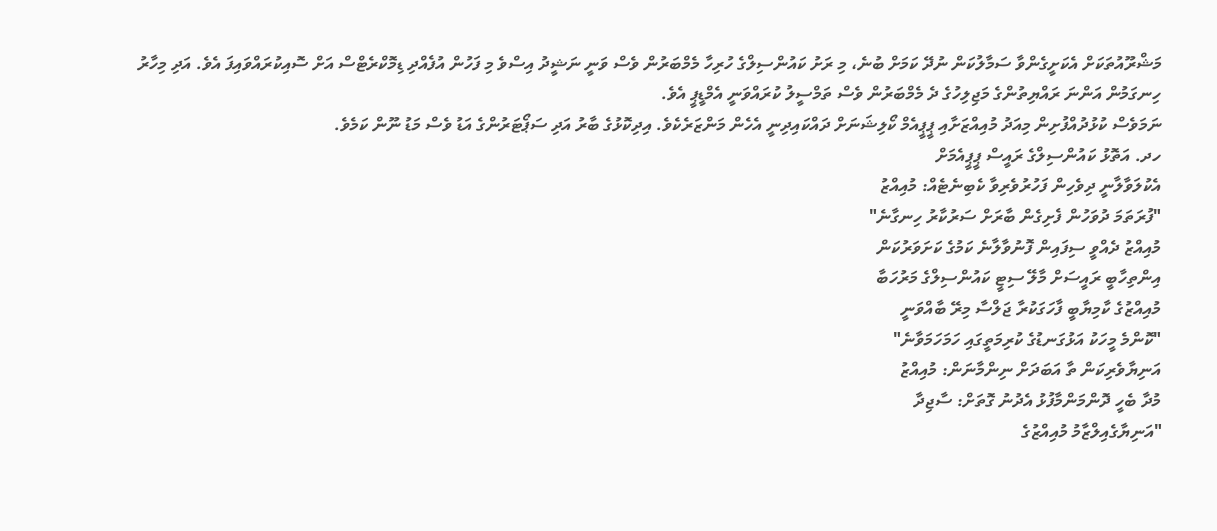މަޝްރޫއުތަކަށް އެކަށީގެންވާ ސަމާލުކަން ނުދޭ ކަމަށް ބުނެ، މި ރަށު ކައުންސިލްގެ ހުރިހާ މެމްބަރުން ވެސް ވަނީ ނަޝީދު އިސްވެ މި ފަހުން އުފެއްދި ޑިމޮކްރެޓްސް އަށް ސޮއިކުރައްވައިފަ އެވެ. އަދި މިހާރު ހިނގަމުން އަންނަ ރައްޔިތުންގެ މަޖިލިހުގެ ދެ މެމްބަރުން ވެސް ތަމްސީލު ކުރައްވަނީ އެމްޑީޕީ އެވެ.
ނަމަވެސް ކުޅުދުއްފުށިން މިއަދު މުއިއްޒަށާއި ޕީޕީއެމް ކޯލިޝަނަށް ދައްކައިދިނީ އެހެން މަންޒަރެކެވެ. އިދިކޮޅުގެ ބާރު އަދި ސަޕޯޓަރުންގެ އަޑު ވެސް މަޑު ނޫން ކަމެވެ.
ހދ. އަތޮޅު ކައުންސިލްގެ ރައީސް ޕީޕީއެމަށް
އެކުލަވާލާނީ ދިވެހިން ފަހުރުވެރިވާ ކެބިނެޓެއް: މުއިއްޒު
"ފުރަތަމަ ދުވަހުން ފެށިގެން ބާރަށް ސަރުކާރު ހިނގާނެ"
މުއިއްޒު ދެއްވީ ސިފައިން ފޮނުވާލާނެ ކަމުގެ ކަށަވަރުކަން
އިންތިހާބީ ރައީސަށް މާލޭ ސިޓީ ކައުންސިލްގެ މަރުހަބާ
މުއިއްޒުގެ ކާމިޔާބީ ފާހަގަކުރާ ޖަލްސާ މިރޭ ބާއްވަނީ
"ކޮންމެ މީހަކު އަޅުގަނޑުގެ ކުރިމަތީގައި ހަމަހަމަވާނެ"
އަނިޔާވެރިކަން ތާ އަބަދަށް ނިންމާނަން: މުއިއްޒު
މުދާ ބެހީ ދޮންމަންމާފުޅު އެދުނު ގޮތަށް: ސާޖިދާ
"އަނިޔާގެއިލްޒާމު މުއިއްޒުގެ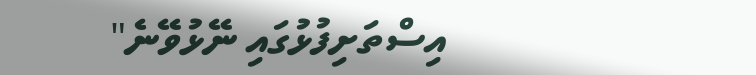އިސްތަށިފުޅުގައި ނޭޅުވޭނެ"